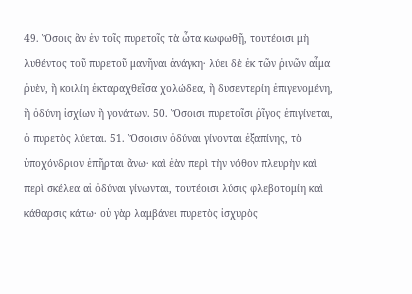49. Ὅσοις ἂν ἐν τοῖς πυρετοῖς τὰ ὦτα κωφωθῇ, τουτέοισι μὴ λυθέντος τοῦ πυρετοῦ μανῆναι ἀνάγκη· λύει δὲ ἐκ τῶν ῥινῶν αἷμα ῥυὲν, ἢ κοιλίη ἐκταραχθεῖσα χολώδεα, ἢ δυσεντερίη ἐπιγενομένη, ἢ ὀδύνη ἰσχίων ἢ γονάτων. 50. Ὅσοισι πυρετοῖσι ῥῖγος ἐπιγίνεται, ὁ πυρετὸς λύεται. 51. Ὅσοισιν ὀδύναι γίνονται ἐξαπίνης, τὸ ὑποχόνδριον ἐπῆρται ἄνω· καὶ ἐὰν περὶ τὴν νόθον πλευρὴν καὶ περὶ σκέλεα αἱ ὀδύναι γίνωνται, τουτέοισι λύσις φλεβοτομίη καὶ κάθαρσις κάτω· οὐ γὰρ λαμβάνει πυρετὸς ἰσχυρὸς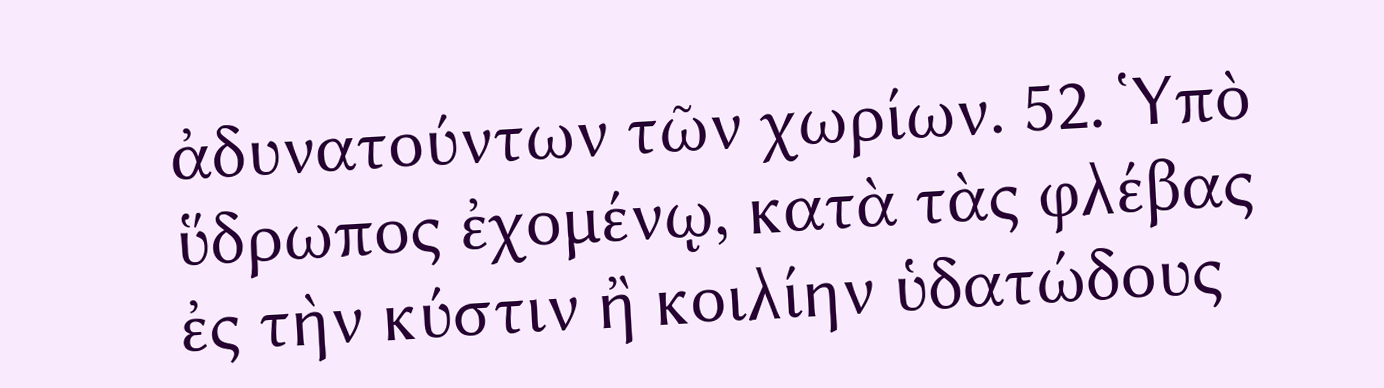ἀδυνατούντων τῶν χωρίων. 52. Ὑπὸ ὕδρωπος ἐχομένῳ, κατὰ τὰς φλέβας ἐς τὴν κύστιν ἢ κοιλίην ὑδατώδους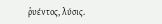ῥυέντος, λύσις.